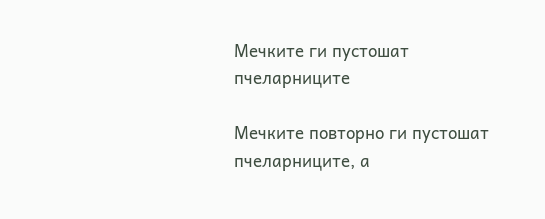Мечките ги пустошат пчеларниците

Мечките повторно ги пустошат пчеларниците, а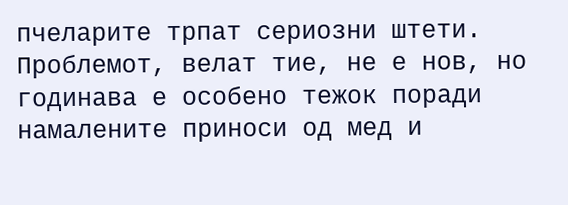пчеларите трпат сериозни штети. Проблемот, велат тие, не е нов, но годинава е особено тежок поради намалените приноси од мед и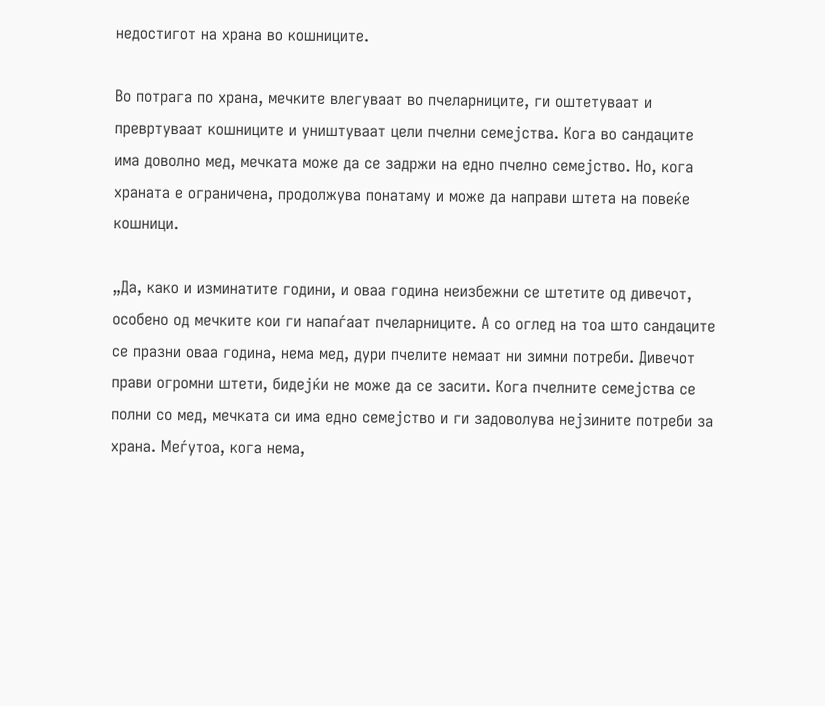недостигот на храна во кошниците.

Во потрага по храна, мечките влегуваат во пчеларниците, ги оштетуваат и превртуваат кошниците и уништуваат цели пчелни семејства. Кога во сандаците има доволно мед, мечката може да се задржи на едно пчелно семејство. Но, кога храната е ограничена, продолжува понатаму и може да направи штета на повеќе кошници.

„Да, како и изминатите години, и оваа година неизбежни се штетите од дивечот, особено од мечките кои ги напаѓаат пчеларниците. А со оглед на тоа што сандаците се празни оваа година, нема мед, дури пчелите немаат ни зимни потреби. Дивечот прави огромни штети, бидејќи не може да се засити. Кога пчелните семејства се полни со мед, мечката си има едно семејство и ги задоволува нејзините потреби за храна. Меѓутоа, кога нема,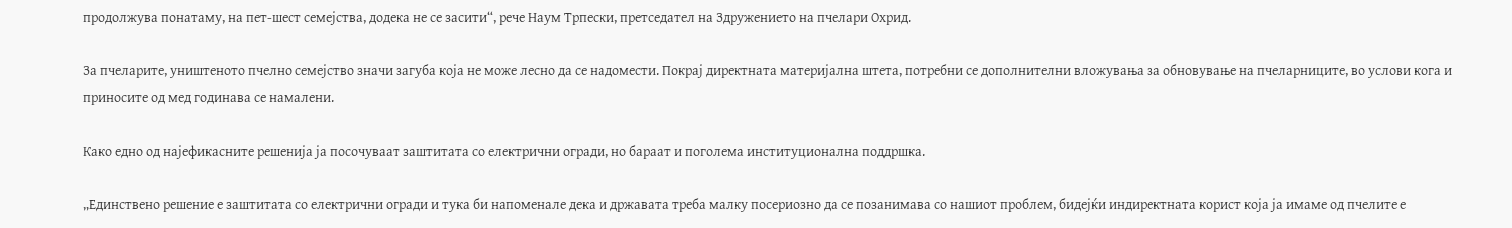продолжува понатаму, на пет-шест семејства, додека не се засити“, рече Наум Трпески, претседател на Здружението на пчелари Охрид.

За пчеларите, уништеното пчелно семејство значи загуба која не може лесно да се надомести. Покрај директната материјална штета, потребни се дополнителни вложувања за обновување на пчеларниците, во услови кога и приносите од мед годинава се намалени.

Како едно од најефикасните решенија ја посочуваат заштитата со електрични огради, но бараат и поголема институционална поддршка.

„Единствено решение е заштитата со електрични огради и тука би напоменале дека и државата треба малку посериозно да се позанимава со нашиот проблем, бидејќи индиректната корист која ја имаме од пчелите е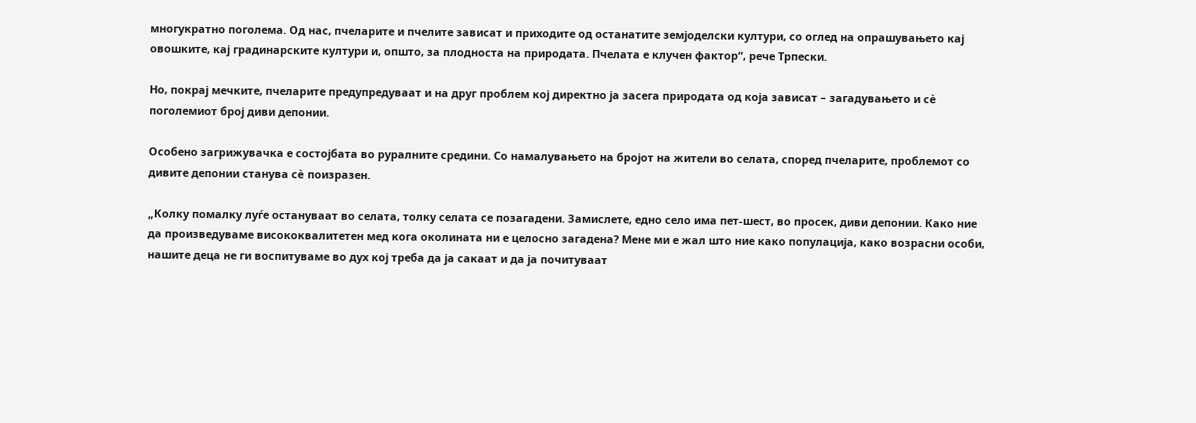многукратно поголема. Од нас, пчеларите и пчелите зависат и приходите од останатите земјоделски култури, со оглед на опрашувањето кај овошките, кај градинарските култури и, општо, за плодноста на природата. Пчелата е клучен фактор“, рече Трпески.

Но, покрај мечките, пчеларите предупредуваат и на друг проблем кој директно ја засега природата од која зависат – загадувањето и сè поголемиот број диви депонии.

Особено загрижувачка е состојбата во руралните средини. Со намалувањето на бројот на жители во селата, според пчеларите, проблемот со дивите депонии станува сè поизразен.

„Колку помалку луѓе остануваат во селата, толку селата се позагадени. Замислете, едно село има пет-шест, во просек, диви депонии. Како ние да произведуваме висококвалитетен мед кога околината ни е целосно загадена? Мене ми е жал што ние како популација, како возрасни особи, нашите деца не ги воспитуваме во дух кој треба да ја сакаат и да ја почитуваат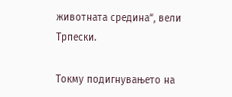животната средина“, вели Трпески.

Токму подигнувањето на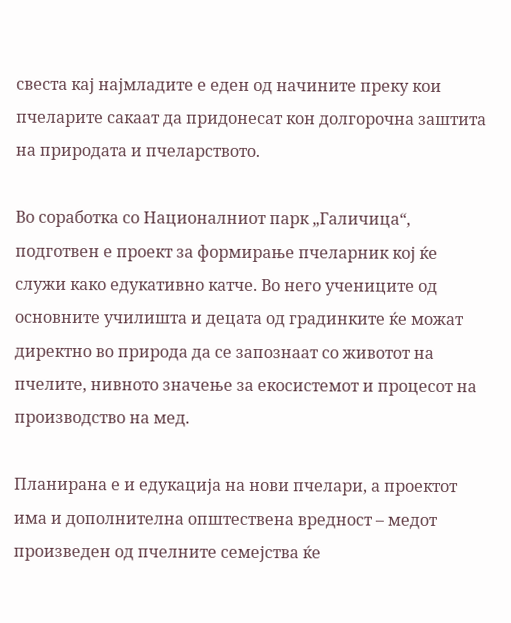свеста кај најмладите е еден од начините преку кои пчеларите сакаат да придонесат кон долгорочна заштита на природата и пчеларството.

Во соработка со Националниот парк „Галичица“, подготвен е проект за формирање пчеларник кој ќе служи како едукативно катче. Во него учениците од основните училишта и децата од градинките ќе можат директно во природа да се запознаат со животот на пчелите, нивното значење за екосистемот и процесот на производство на мед.

Планирана е и едукација на нови пчелари, а проектот има и дополнителна општествена вредност – медот произведен од пчелните семејства ќе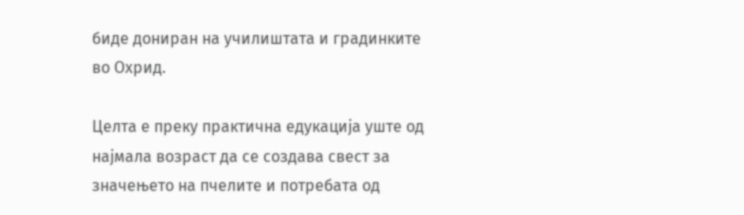биде дониран на училиштата и градинките во Охрид.

Целта е преку практична едукација уште од најмала возраст да се создава свест за значењето на пчелите и потребата од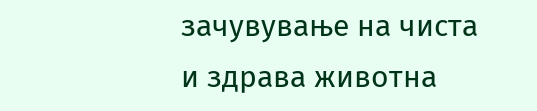зачувување на чиста и здрава животна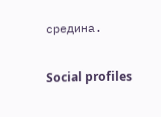средина.

Social profiles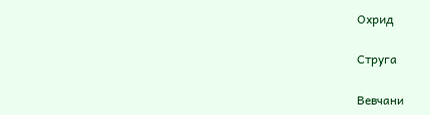Охрид

Струга

Вевчани